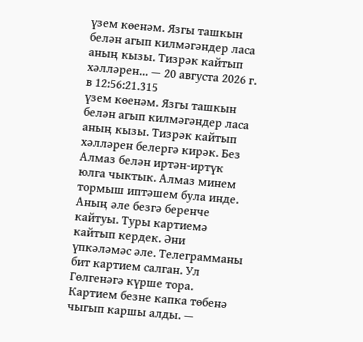үзем көенәм. Язгы ташкын белән агып килмәгәндер ласа аның кызы. Тизрәк кайтып хәлләрен... — 20 августа 2026 г. в 12:56:21.315
үзем көенәм. Язгы ташкын белән агып килмәгәндер ласа аның кызы. Тизрәк кайтып хәлләрен белергә кирәк. Без Алмаз белән иртән-иртүк юлга чыктык. Алмаз минем тормыш иптәшем була инде. Аның әле безгә беренче кайтуы. Туры картиемә кайтып кердек. Әни үпкәләмәс әле. Телеграмманы бит картием салган. Ул Гөлгенәгә күрше тора. Картием безне капка төбенә чыгып каршы алды. —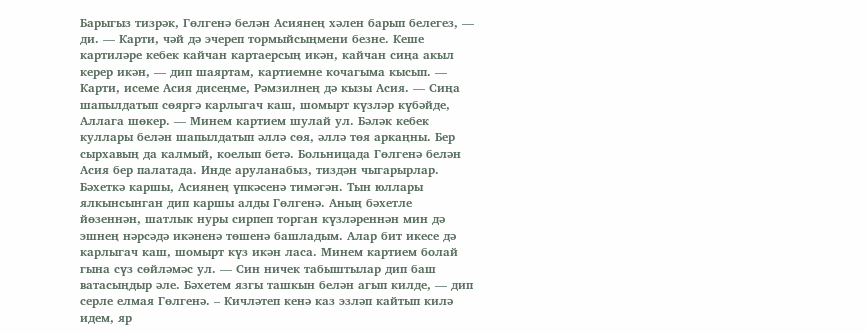Барыгыз тизрәк, Гөлгенә белән Асиянең хәлен барып белегез, — ди. — Карти, чәй дә эчереп тормыйсыңмени безне. Кеше картиләре кебек кайчан картаерсың икән, кайчан сиңа акыл керер икән, — дип шаяртам, картиемне кочагыма кысып. — Карти, исеме Асия дисеңме, Рәмзилнең дә кызы Асия. — Сиңа шапылдатып сөяргә карлыгач каш, шомырт күзләр күбәйде, Аллага шөкер. — Минем картием шулай ул. Бәләк кебек куллары белән шапылдатып әллә сөя, әллә төя аркаңны. Бер сырхавың да калмый, коелып бетә. Больницада Гөлгенә белән Асия бер палатада. Инде аруланабыз, тиздән чыгарырлар. Бәхеткә каршы, Асиянең үпкәсенә тимәгән. Тын юллары ялкынсынган дип каршы алды Гөлгенә. Аның бәхетле йөзеннән, шатлык нуры сирпеп торган күзләреннән мин дә эшнең нәрсәдә икәненә төшенә башладым. Алар бит икесе дә карлыгач каш, шомырт күз икән ласа. Минем картием болай гына сүз сөйләмәс ул. — Син ничек табыштылар дип баш ватасыңдыр әле. Бәхетем язгы ташкын белән агып килде, — дип серле елмая Гөлгенә. – Кичләтеп кенә каз эзләп кайтып килә идем, яр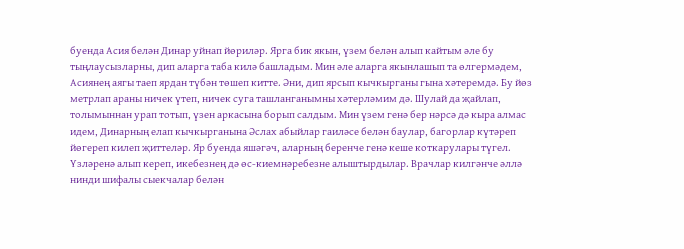буенда Асия белән Динар уйнап йөриләр. Ярга бик якын, үзем белән алып кайтым әле бу тыңлаусызларны, дип аларга таба килә башладым. Мин әле аларга якынлашып та өлгермәдем, Асиянең аягы таеп ярдан түбән төшеп китте. Әни, дип ярсып кычкырганы гына хәтеремдә. Бу йөз метрлап араны ничек үтеп, ничек суга ташланганымны хәтерләмим дә. Шулай да җайлап, толымыннан урап тотып, үзен аркасына борып салдым. Мин үзем генә бер нәрсә дә кыра алмас идем, Динарның елап кычкырганына Әслах абыйлар гаиләсе белән баулар, багорлар күтәреп йөгереп килеп җиттеләр. Яр буенда яшәгәч, аларның беренче генә кеше коткарулары түгел. Үзләренә алып кереп, икебезнең дә өс-киемнәребезне алыштырдылар. Врачлар килгәнче әллә нинди шифалы сыекчалар белән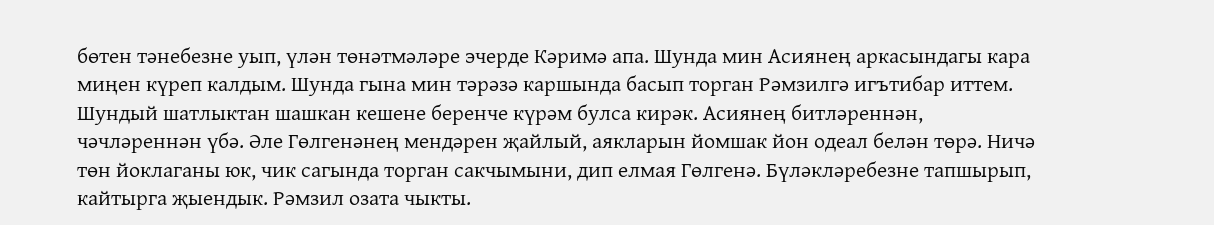бөтен тәнебезне уып, үлән төнәтмәләре эчерде Кәримә апа. Шунда мин Асиянең аркасындагы кара миңен күреп калдым. Шунда гына мин тәрәзә каршында басып торган Рәмзилгә игътибар иттем. Шундый шатлыктан шашкан кешене беренче күрәм булса кирәк. Асиянең битләреннән, чәчләреннән үбә. Әле Гөлгенәнең мендәрен җайлый, аякларын йомшак йон одеал белән төрә. Ничә төн йоклаганы юк, чик сагында торган сакчымыни, дип елмая Гөлгенә. Бүләкләребезне тапшырып, кайтырга җыендык. Рәмзил озата чыкты.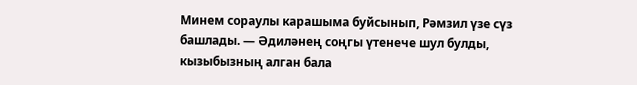Минем сораулы карашыма буйсынып, Рәмзил үзе сүз башлады. — Әдиләнең соңгы үтенече шул булды, кызыбызның алган бала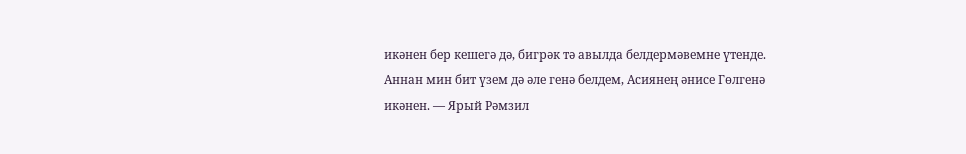икәнен бер кешегә дә, бигрәк тә авылда белдермәвемне үтенде. Аннан мин бит үзем дә әле генә белдем, Асиянең әнисе Гөлгенә икәнен. — Ярый Рәмзил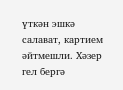үткән эшкә салават, картием әйтмешли. Хәзер гел бергә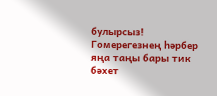булырсыз! Гомерегезнең һәрбер яңа таңы бары тик бәхет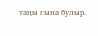таңы гына булыр.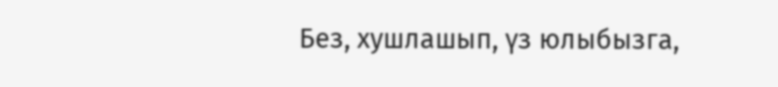Без, хушлашып, үз юлыбызга,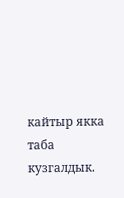кайтыр якка таба кузгалдык.